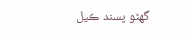گهڻو پسند ڪيل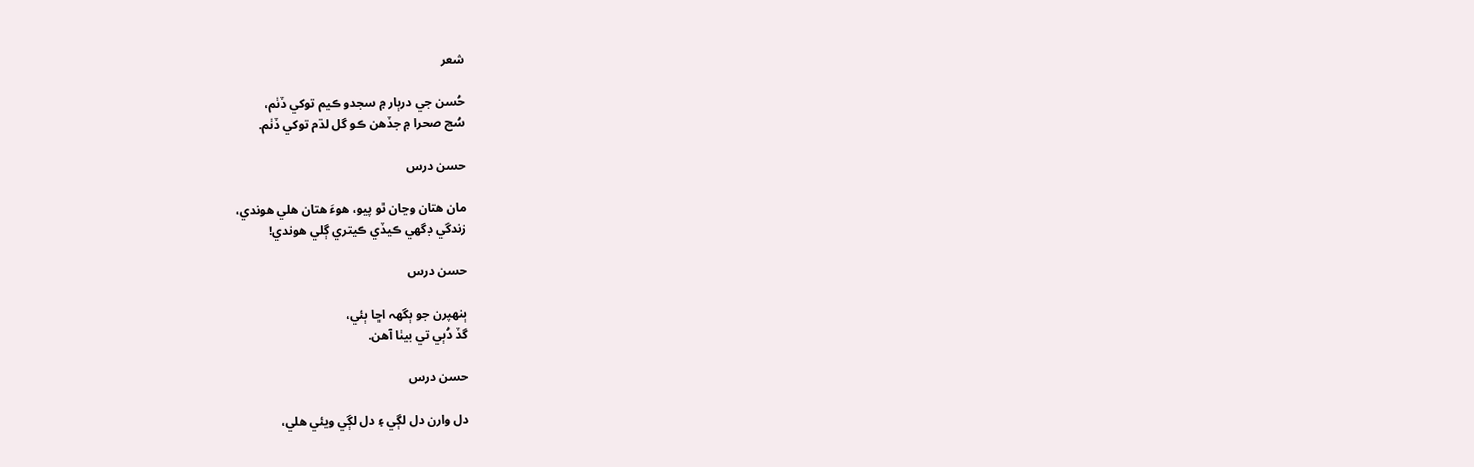شعر

حُسن جي درٻار ۾ سجدو ڪيم توکي ڏٺم،
سُڃ صحرا ۾ جڏھن ڪو گل لڌم توکي ڏٺم.

حسن درس

مان ھتان وڃان ٿو پيو، ھوءَ ھتان ھلي ھوندي،
زندگي ڊگهي ڪيڏي ڪيتري ڳلي ھوندي!

حسن درس

ٻنھپرن جو ٻگھہ اڇا ٻئي،
گڏ دُٻي تي بيٺا آھن.

حسن درس

دل وارن دل لڳي ۽ دل لڳي ويئي ھلي،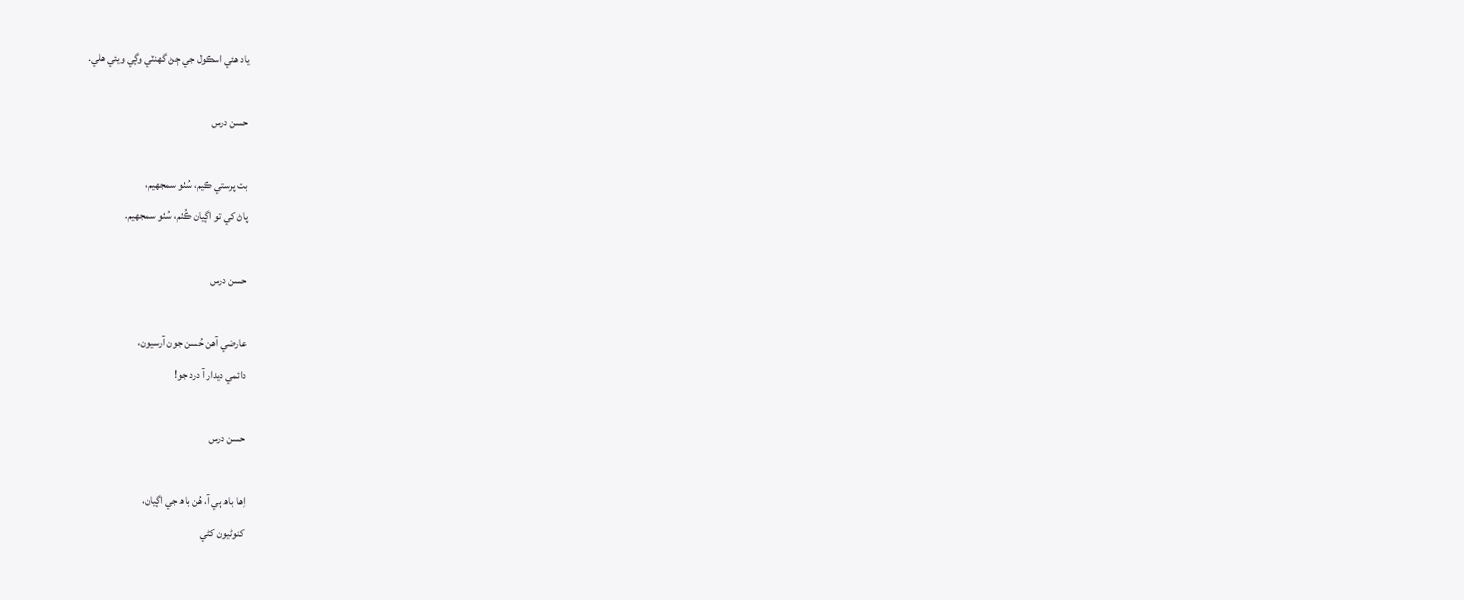ياد ھئي اسڪول جي ڄڻ گهنٽي وڳي ويئي ھلي.

حسن درس

بت پرستي ڪيم، سُٺو سمجھيم،
پاڻ کي تو اڳيان ڪُٺم، سُٺو سمجھيم.

حسن درس

عارضي آھن حُسن جون آرسيون،
دائمي ديدار آ درد جو!

حسن درس

اِھا باھ ٻي آ، ھُن باھ جي اڳيان،
کنوڻيون کڻي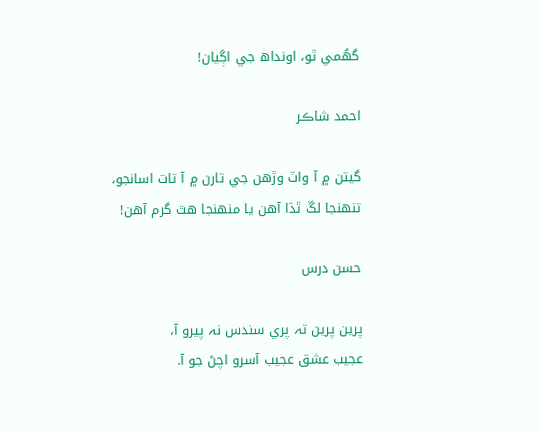گھُمي ٿو، اونداھ جي اڳيان!

احمد شاڪر

گيتن ۾ آ واٽ وڙھن جي تارن ۾ آ تات اسانجو،
تنھنجا لڱ ٿڌا آھن يا منھنجا ھٿ گرم آھن!

حسن درس

پرين پرين تہ پري سندس نہ پيرو آ،
عجيب عشق عجيب آسرو اچڻ جو آ.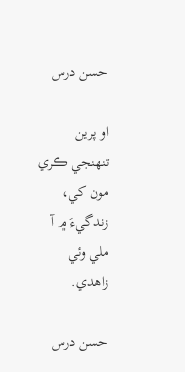حسن درس

او پرين تنھنجي ڪري مون کي،
زندگيءَ ۾ آ ملي وئي زاھدي.

حسن درس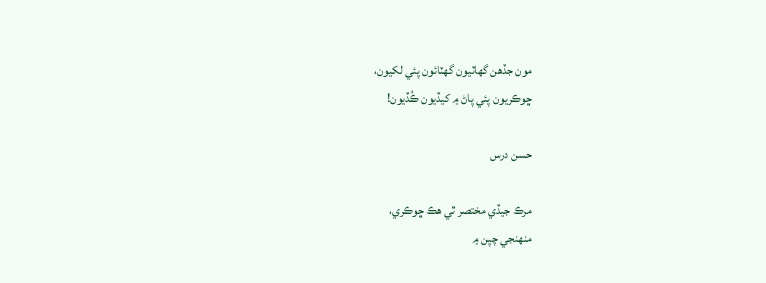مون جڏھن گھاٽيون گھٽائون پئي لکيون،
ڇوڪريون پئي پاڻ ۾ کيڏيون ڪُڏيون!

حسن درس

مرڪ جيڏي مختصر ٿي ھڪ ڇوڪري،
منھنجي چپن ۾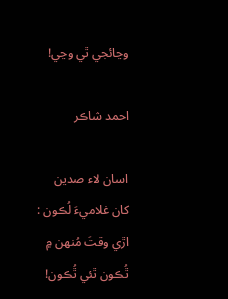وڃائجي ٿي وڃي!

احمد شاڪر

اسان لاء صدين کان غلاميءَ لُڪون :
اڙي وقتَ مُنهن ۾ ٿُڪون ٿئي ٿُڪون!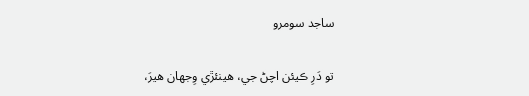ساجد سومرو

تو دَرِ ڪيئن اچڻ جي، هينئڙي وِجهان هيرَ،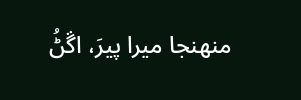منهنجا ميرا پيرَ، اڱڻُ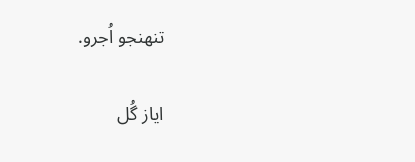تنھنجو اُجرو.

اياز گُل